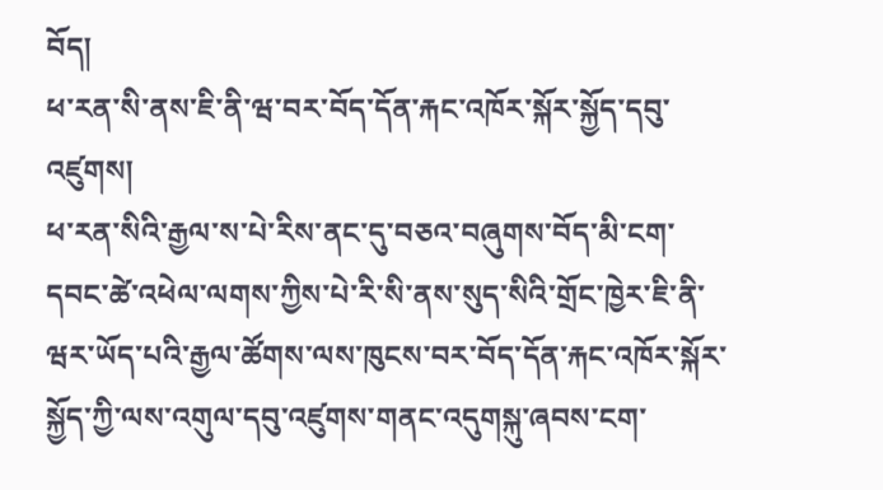བོད།
ཕ་རན་སི་ནས་ཇི་ནི་ཝ་བར་བོད་དོན་རྐང་འཁོར་སྐོར་སྐྱོད་དབུ་འཛུགས།
ཕ་རན་སིའི་རྒྱལ་ས་པེ་རིས་ནང་དུ་བཅའ་བཞུགས་བོད་མི་ངག་དབང་ཚེ་འཕེལ་ལགས་ཀྱིས་པེ་རི་སི་ནས་སུད་སིའི་གྲོང་ཁྱེར་ཇི་ནི་ཝར་ཡོད་པའི་རྒྱལ་ཚོགས་ལས་ཁུངས་བར་བོད་དོན་རྐང་འཁོར་སྐོར་སྐྱོད་ཀྱི་ལས་འགུལ་དབུ་འཛུགས་གནང་འདུགསྐུ་ཞབས་ངག་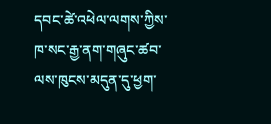དབང་ཚེ་འཕེལ་ལགས་ཀྱིས་ཁ་སང་རྒྱ་ནག་གཞུང་ཚབ་ལས་ཁུངས་མདུན་དུ་ཕྱག་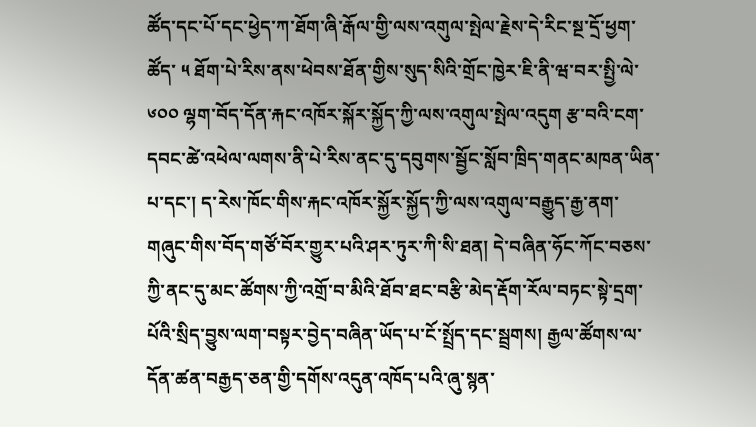ཚོད་དང་པོ་དང་ཕྱེད་ཀ་ཐོག་ཞི་རྒོལ་གྱི་ལས་འགུལ་སྤེལ་རྗེས་དེ་རིང་སྔ་དྲོ་ཕྱག་ཚོད་ ༥ ཐོག་པེ་རིས་ནས་ཕེབས་ཐོན་གྱིས་སུད་སིའི་གྲོང་ཁྱེར་ཇི་ནི་ཝ་བར་སྤྱི་ལེ་ ༦༠༠ ལྷག་བོད་དོན་རྐང་འཁོར་སྐོར་སྐྱོད་ཀྱི་ལས་འགུལ་སྤེལ་འདུག རྩ་བའི་ངག་དབང་ཚེ་འཕེལ་ལགས་ནི་པེ་རིས་ནང་དུ་དབུགས་སྦྱོང་སློབ་ཁྲིད་གནང་མཁན་ཡིན་པ་དང་། ད་རེས་ཁོང་གིས་རྐང་འཁོར་སྐྱོར་སྐྱོད་ཀྱི་ལས་འགུལ་བརྒྱུད་རྒྱ་ནག་གཞུང་གིས་བོད་གཙོ་བོར་གྱུར་པའི་ཤར་ཏུར་ཀི་སི་ཐན། དེ་བཞིན་ཧོང་ཀོང་བཅས་ཀྱི་ནང་དུ་མང་ཚོགས་ཀྱི་འགྲོ་བ་མིའི་ཐོབ་ཐང་བརྩི་མེད་རྡོག་རོལ་བཏང་སྟེ་དྲག་པོའི་སྲིད་བྱུས་ལག་བསྟར་བྱེད་བཞིན་ཡོད་པ་ངོ་སྤྲོད་དང་སྦྲགས། རྒྱལ་ཚོགས་ལ་དོན་ཚན་བརྒྱད་ཅན་གྱི་དགོས་འདུན་འཁོད་པའི་ཞུ་སྙན་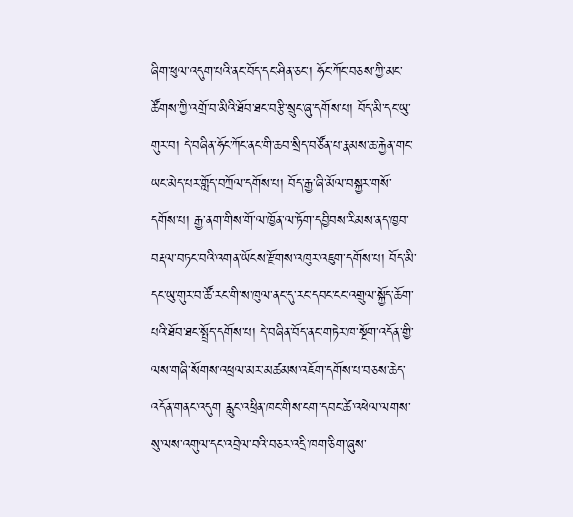ཞིག་ཕུལ་འདུག་པའི་ནང་བོད་དང་ཤིན་ཅང་། ཧོང་ཀོང་བཅས་ཀྱི་མང་ཚོགས་ཀྱི་འགྲོ་བ་མིའི་ཐོབ་ཐང་བརྩི་སྲུང་ཞུ་དགོས་པ། བོད་མི་དང་ཡུ་གུར་བ། དེ་བཞིན་ཧོང་ཀོང་ནང་གི་ཆབ་སྲིད་བཙོན་པ་རྣམས་ཆ་རྐྱེན་གང་ཡང་མེད་པར་གློད་བཀྲོལ་དགོས་པ། བོད་རྒྱ་ཞི་མོལ་བསྐྱར་གསོ་དགོས་པ། རྒྱ་ནག་གིས་གོ་ལ་ཁྱོན་ལ་ཏོག་དབྱིབས་རིམས་ནད་ཁྱབ་བརྡལ་བཏང་བའི་འགན་ཡོངས་རྫོགས་འཁུར་འཇུག་དགོས་པ། བོད་མི་དང་ཡུ་གུར་བ་ཚོ་རང་གི་ས་ཁུལ་ནང་དུ་རང་དབང་ངང་འགྲུལ་སྐྱོད་ཆོག་པའི་ཐོབ་ཐང་སྤྲོད་དགོས་པ། དེ་བཞིན་བོད་ནང་གཏེར་ཁ་སྔོག་འདོན་གྱི་ལས་གཞི་སོགས་འཕྲལ་མར་མཚམས་འཇོག་དགོས་པ་བཅས་ཆེད་འདོན་གནང་འདུག རླུང་འཕྲིན་ཁང་གིས་ངག་དབང་ཚེ་འཕེལ་ལགས་སུ་ལས་འགུལ་དང་འབྲེལ་བའི་བཅར་འདྲི་ཁག་ཅིག་ཞུས་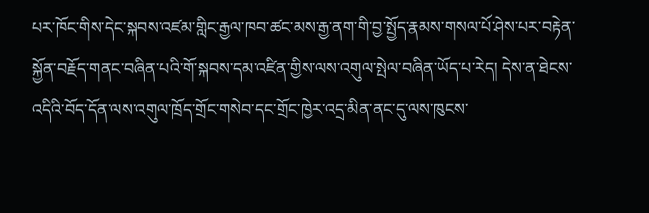པར་ཁོང་གིས་དེང་སྐབས་འཛམ་གླིང་རྒྱལ་ཁབ་ཚང་མས་རྒྱ་ནག་གི་བྱ་སྤྱོད་རྣམས་གསལ་པོ་ཤེས་པར་བརྟེན་སྐྱོན་བརྗོད་གནང་བཞིན་པའི་གོ་སྐབས་དམ་འཛིན་གྱིས་ལས་འགུལ་སྤེལ་བཞིན་ཡོད་པ་རེད། དེས་ན་ཐེངས་འདིའི་བོད་དོན་ལས་འགུལ་ཁྲོད་གྲོང་གསེབ་དང་གྲོང་ཁྱེར་འདྲ་མིན་ནང་དུ་ལས་ཁུངས་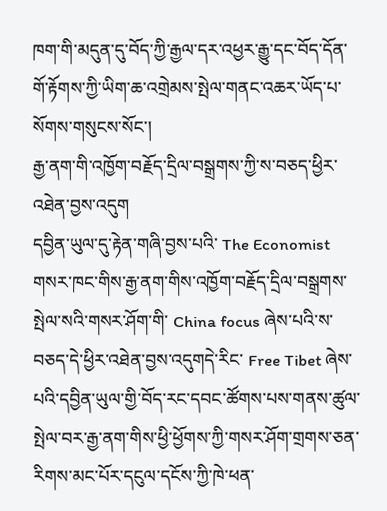ཁག་གི་མདུན་དུ་བོད་ཀྱི་རྒྱལ་དར་འཕྱར་རྒྱུ་དང་བོད་དོན་གོ་རྟོགས་ཀྱི་ཡིག་ཆ་འགྲེམས་སྤེལ་གནང་འཆར་ཡོད་པ་སོགས་གསུངས་སོང་།
རྒྱ་ནག་གི་འཁྱོག་བརྗོད་དྲིལ་བསྒྲགས་ཀྱི་ས་བཅད་ཕྱིར་འཐེན་བྱས་འདུག
དབྱིན་ཡུལ་དུ་རྟེན་གཞི་བྱས་པའི་ The Economist གསར་ཁང་གིས་རྒྱ་ནག་གིས་འཁྱོག་བརྗོད་དྲིལ་བསྒྲགས་སྤེལ་སའི་གསར་ཤོག་གི་ China focus ཞེས་པའི་ས་བཅད་དེ་ཕྱིར་འཐེན་བྱས་འདུགདེ་རིང་ Free Tibet ཞེས་པའི་དབྱིན་ཡུལ་གྱི་བོད་རང་དབང་ཚོགས་པས་གནས་ཚུལ་སྤེལ་བར་རྒྱ་ནག་གིས་ཕྱི་ཕྱོགས་ཀྱི་གསར་ཤོག་གྲགས་ཅན་རིགས་མང་པོར་དངུལ་དངོས་ཀྱི་ཁེ་ཕན་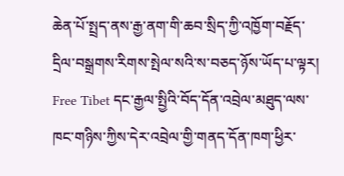ཆེན་པོ་སྤྲད་ནས་རྒྱ་ནག་གི་ཆབ་སྲིད་ཀྱི་འཁྱོག་བརྗོད་དྲིལ་བསྒྲགས་རིགས་སྤེལ་སའི་ས་བཅད་ཉོས་ཡོད་པ་ལྟར། Free Tibet དང་རྒྱལ་སྤྱིའི་བོད་དོན་འབྲེལ་མཐུད་ལས་ཁང་གཉིས་ཀྱིས་དེར་འབྲེལ་གྱི་གནད་དོན་ཁག་ཕྱིར་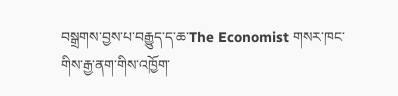བསྒྲགས་བྱས་པ་བརྒྱུད་ད་ཆ་The Economist གསར་ཁང་གིས་རྒྱ་ནག་གིས་འཁྱོག་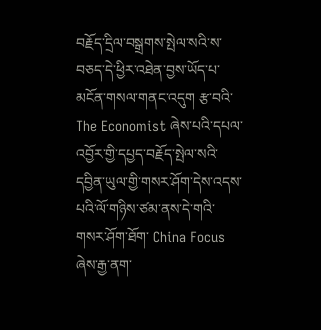བརྗོད་དྲིལ་བསྒྲགས་སྤེལ་སའི་ས་བཅད་དེ་ཕྱིར་འཐེན་བྱས་ཡོད་པ་མངོན་གསལ་གནང་འདུག རྩ་བའི་ The Economist ཞེས་པའི་དཔལ་འབྱོར་གྱི་དཔྱད་བརྗོད་སྤེལ་སའི་དབྱིན་ཡུལ་གྱི་གསར་ཤོག་དེས་འདས་པའི་ལོ་གཉིས་ཙམ་ནས་དེ་གའི་གསར་ཤོག་ཐོག་ China Focus ཞེས་རྒྱ་ནག་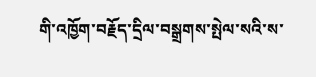གི་འཁྱོག་བརྗོད་དྲིལ་བསྒྲགས་སྤེལ་སའི་ས་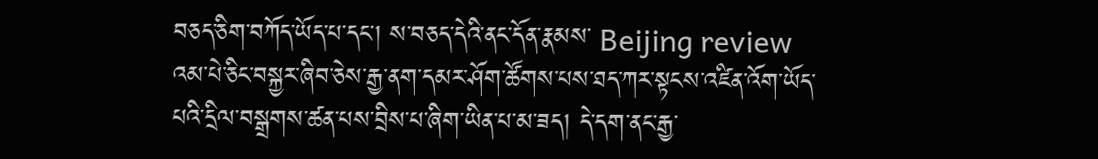བཅད་ཅིག་བཀོད་ཡོད་པ་དང་། ས་བཅད་དེའི་ནང་དོན་རྣམས་ Beijing review འམ་པེ་ཅིང་བསྐྱར་ཞིབ་ཅེས་རྒྱ་ནག་དམར་ཤོག་ཚོགས་པས་ཐད་ཀར་སྟངས་འཛིན་འོག་ཡོད་པའི་དྲིལ་བསྒྲགས་ཚན་པས་བྲིས་པ་ཞིག་ཡིན་པ་མ་ཟད། དེ་དག་ནང་རྒྱ་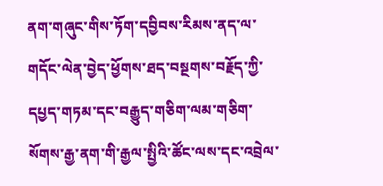ནག་གཞུང་གིས་ཏོག་དབྱིབས་རིམས་ནད་ལ་གདོང་ལེན་བྱེད་ཕྱོགས་ཐད་བསྔགས་བརྗོད་ཀྱི་དཔྱད་གཏམ་དང་བརྒྱུད་གཅིག་ལམ་གཅིག་སོགས་རྒྱ་ནག་གི་རྒྱལ་སྤྱིའི་ཚོང་ལས་དང་འབྲེལ་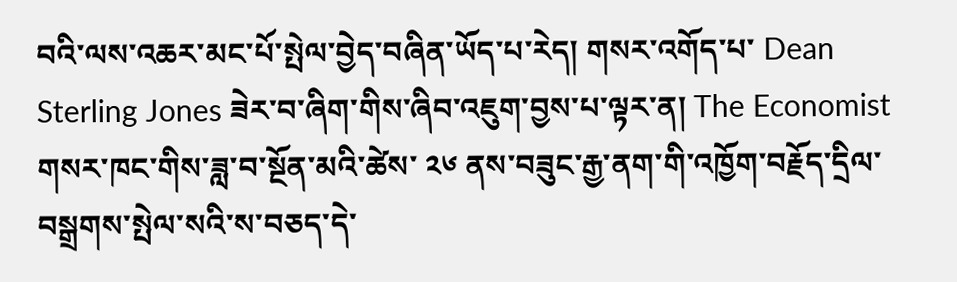བའི་ལས་འཆར་མང་པོ་སྤེལ་བྱེད་བཞིན་ཡོད་པ་རེད། གསར་འགོད་པ་ Dean Sterling Jones ཟེར་བ་ཞིག་གིས་ཞིབ་འཇུག་བྱས་པ་ལྟར་ན། The Economist གསར་ཁང་གིས་ཟླ་བ་སྔོན་མའི་ཚེས་ ༢༦ ནས་བཟུང་རྒྱ་ནག་གི་འཁྱོག་བརྗོད་དྲིལ་བསྒྲགས་སྤེལ་སའི་ས་བཅད་དེ་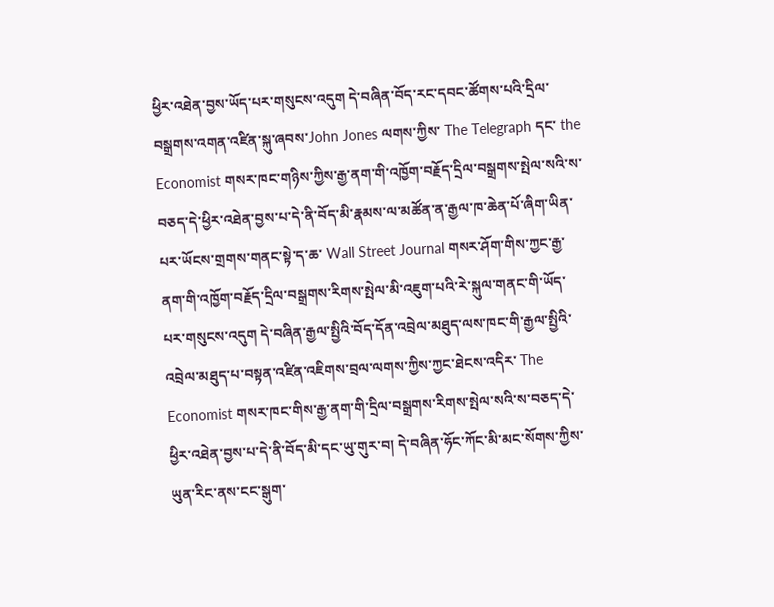ཕྱིར་འཐེན་བྱས་ཡོད་པར་གསུངས་འདུག དེ་བཞིན་བོད་རང་དབང་ཚོགས་པའི་དྲིལ་བསྒྲགས་འགན་འཛིན་སྐུ་ཞབས་John Jones ལགས་ཀྱིས་ The Telegraph དང་ the Economist གསར་ཁང་གཉིས་ཀྱིས་རྒྱ་ནག་གི་འཁྱོག་བརྗོད་དྲིལ་བསྒྲགས་སྤེལ་སའི་ས་བཅད་དེ་ཕྱིར་འཐེན་བྱས་པ་དེ་ནི་བོད་མི་རྣམས་ལ་མཚོན་ན་རྒྱལ་ཁ་ཆེན་པོ་ཞིག་ཡིན་པར་ཡོངས་གྲགས་གནང་སྟེ་ད་ཆ་ Wall Street Journal གསར་ཤོག་གིས་ཀྱང་རྒྱ་ནག་གི་འཁྱོག་བརྗོད་དྲིལ་བསྒྲགས་རིགས་སྤེལ་མི་འཇུག་པའི་རེ་སྐུལ་གནང་གི་ཡོད་པར་གསུངས་འདུག དེ་བཞིན་རྒྱལ་སྤྱིའི་བོད་དོན་འབྲེལ་མཐུད་ལས་ཁང་གི་རྒྱལ་སྤྱིའི་འབྲེལ་མཐུད་པ་བསྟན་འཛིན་འཇིགས་བྲལ་ལགས་ཀྱིས་ཀྱང་ཐེངས་འདིར་ The Economist གསར་ཁང་གིས་རྒྱ་ནག་གི་དྲིལ་བསྒྲགས་རིགས་སྤེལ་སའི་ས་བཅད་དེ་ཕྱིར་འཐེན་བྱས་པ་དེ་ནི་བོད་མི་དང་ཡུ་གུར་བ། དེ་བཞིན་ཧོང་ཀོང་མི་མང་སོགས་ཀྱིས་ཡུན་རིང་ནས་ངང་སྒུག་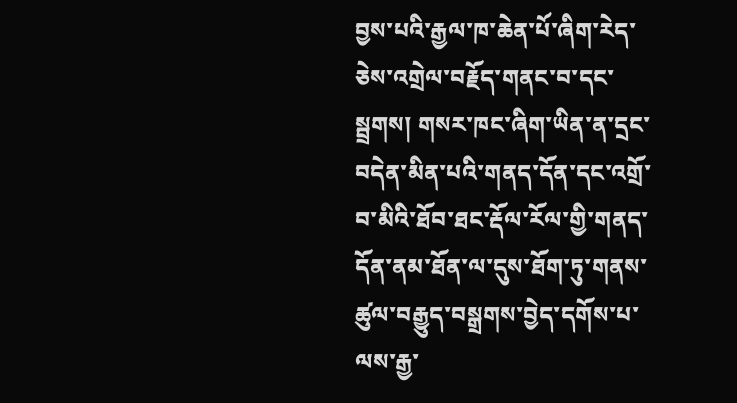བྱས་པའི་རྒྱལ་ཁ་ཆེན་པོ་ཞིག་རེད་ཅེས་འགྲེལ་བརྗོད་གནང་བ་དང་སྦྲགས། གསར་ཁང་ཞིག་ཡིན་ན་དྲང་བདེན་མིན་པའི་གནད་དོན་དང་འགྲོ་བ་མིའི་ཐོབ་ཐང་རྡོལ་རོལ་གྱི་གནད་དོན་ནམ་ཐོན་ལ་དུས་ཐོག་ཏུ་གནས་ཚུལ་བརྒྱུད་བསྒྲགས་བྱེད་དགོས་པ་ལས་རྒྱ་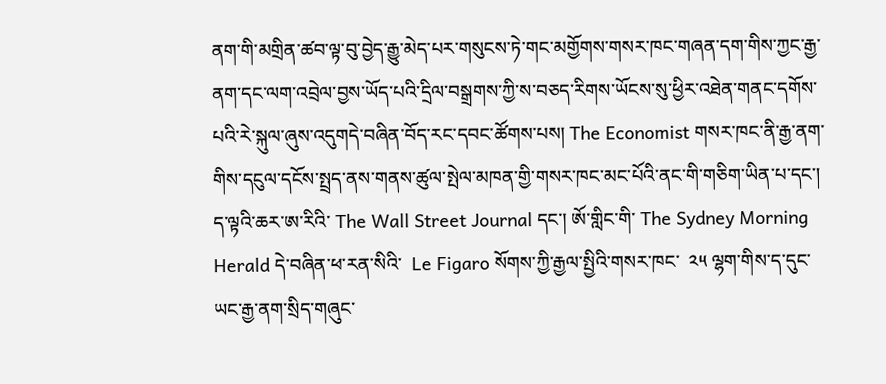ནག་གི་མགྲིན་ཚབ་ལྟ་བུ་བྱེད་རྒྱུ་མེད་པར་གསུངས་ཏེ་གང་མགྱོགས་གསར་ཁང་གཞན་དག་གིས་ཀྱང་རྒྱ་ནག་དང་ལག་འབྲེལ་བྱས་ཡོད་པའི་དྲིལ་བསྒྲགས་ཀྱི་ས་བཅད་རིགས་ཡོངས་སུ་ཕྱིར་འཐེན་གནང་དགོས་པའི་རེ་སྐུལ་ཞུས་འདུགདེ་བཞིན་བོད་རང་དབང་ཚོགས་པས། The Economist གསར་ཁང་ནི་རྒྱ་ནག་གིས་དངུལ་དངོས་སྤྲད་ནས་གནས་ཚུལ་སྤེལ་མཁན་གྱི་གསར་ཁང་མང་པོའི་ནང་གི་གཅིག་ཡིན་པ་དང་། ད་ལྟའི་ཆར་ཨ་རིའི་ The Wall Street Journal དང་། ཨོ་གླིང་གི་ The Sydney Morning Herald དེ་བཞིན་ཕ་རན་སིའི་  Le Figaro སོགས་ཀྱི་རྒྱལ་སྤྱིའི་གསར་ཁང་  ༢༥ ལྷག་གིས་ད་དུང་ཡང་རྒྱ་ནག་སྲིད་གཞུང་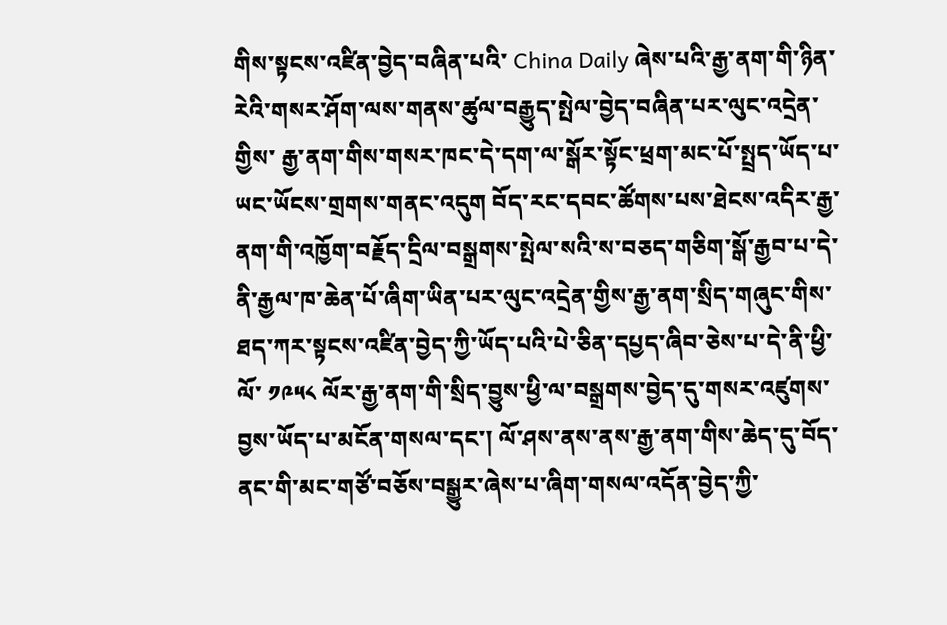གིས་སྟངས་འཛིན་བྱེད་བཞིན་པའི་ China Daily ཞེས་པའི་རྒྱ་ནག་གི་ཉིན་རེའི་གསར་ཤོག་ལས་གནས་ཚུལ་བརྒྱུད་སྤེལ་བྱེད་བཞིན་པར་ལུང་འདྲེན་གྱིས་ རྒྱ་ནག་གིས་གསར་ཁང་དེ་དག་ལ་སྒོར་སྟོང་ཕྲག་མང་པོ་སྤྲད་ཡོད་པ་ཡང་ཡོངས་གྲགས་གནང་འདུག བོད་རང་དབང་ཚོགས་པས་ཐེངས་འདིར་རྒྱ་ནག་གི་འཁྱོག་བརྗོད་དྲིལ་བསྒྲགས་སྤེལ་སའི་ས་བཅད་གཅིག་སྒོ་རྒྱབ་པ་དེ་ནི་རྒྱལ་ཁ་ཆེན་པོ་ཞིག་ཡིན་པར་ལུང་འདྲེན་གྱིས་རྒྱ་ནག་སྲིད་གཞུང་གིས་ཐད་ཀར་སྟངས་འཛིན་བྱེད་ཀྱི་ཡོད་པའི་པེ་ཅིན་དཔྱད་ཞིབ་ཅེས་པ་དེ་ནི་ཕྱི་ལོ་ ༡༩༥༨ ལོར་རྒྱ་ནག་གི་སྲིད་བྱུས་ཕྱི་ལ་བསྒྲགས་བྱེད་དུ་གསར་འཛུགས་བྱས་ཡོད་པ་མངོན་གསལ་དང་། ལོ་ཤས་ནས་ནས་རྒྱ་ནག་གིས་ཆེད་དུ་བོད་ནང་གི་མང་གཙོ་བཅོས་བསྒྱུར་ཞེས་པ་ཞིག་གསལ་འདོན་བྱེད་ཀྱི་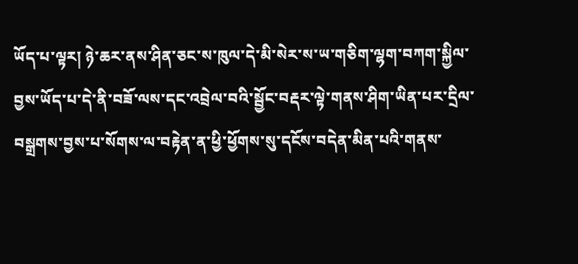ཡོད་པ་ལྟར། ཉེ་ཆར་ནས་ཤིན་ཅང་ས་ཁུལ་དེ་མི་སེར་ས་ཡ་གཅིག་ལྷག་བཀག་སྐྱིལ་བྱས་ཡོད་པ་དེ་ནི་བཟོ་ལས་དང་འབྲེལ་བའི་སྦྱོང་བརྡར་ལྟེ་གནས་ཤིག་ཡིན་པར་དྲིལ་བསྒྲགས་བྱས་པ་སོགས་ལ་བརྟེན་ན་ཕྱི་ཕྱོགས་སུ་དངོས་བདེན་མིན་པའི་གནས་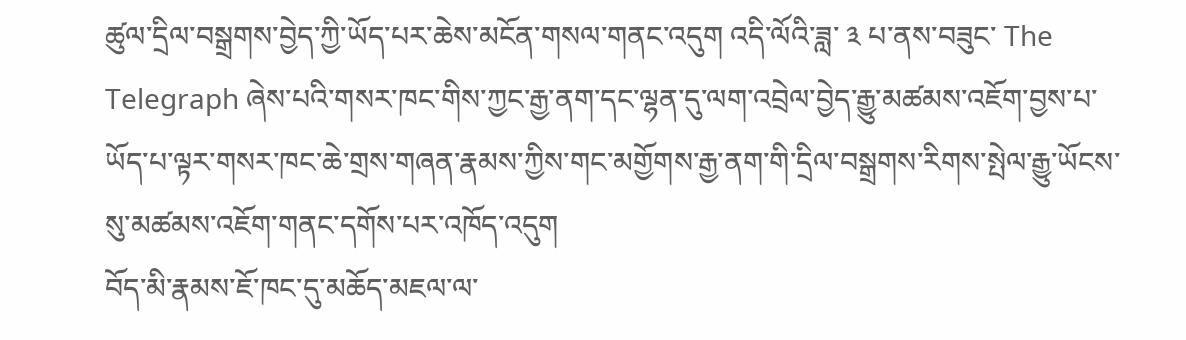ཚུལ་དྲིལ་བསྒྲགས་བྱེད་ཀྱི་ཡོད་པར་ཆེས་མངོན་གསལ་གནང་འདུག འདི་ལོའི་ཟླ་ ༣ པ་ནས་བཟུང་ The Telegraph ཞེས་པའི་གསར་ཁང་གིས་ཀྱང་རྒྱ་ནག་དང་ལྷན་དུ་ལག་འབྲེལ་བྱེད་རྒྱུ་མཚམས་འཇོག་བྱས་པ་ཡོད་པ་ལྟར་གསར་ཁང་ཆེ་གྲས་གཞན་རྣམས་ཀྱིས་གང་མགྱོགས་རྒྱ་ནག་གི་དྲིལ་བསྒྲགས་རིགས་སྤེལ་རྒྱུ་ཡོངས་སུ་མཚམས་འཇོག་གནང་དགོས་པར་འཁོད་འདུག
བོད་མི་རྣམས་ཇོ་ཁང་དུ་མཆོད་མཇལ་ལ་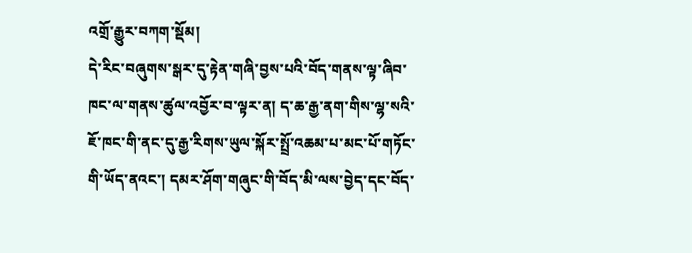འགྲོ་རྒྱུར་བཀག་སྡོམ།
དེ་རིང་བཞུགས་སྒར་དུ་རྟེན་གཞི་བྱས་པའི་བོད་གནས་ལྟ་ཞིབ་ཁང་ལ་གནས་ཚུལ་འབྱོར་བ་ལྟར་ན། ད་ཆ་རྒྱ་ནག་གིས་ལྷ་སའི་ཇོ་ཁང་གི་ནང་དུ་རྒྱ་རིགས་ཡུལ་སྐོར་སྤྲོ་འཆམ་པ་མང་པོ་གཏོང་གི་ཡོད་ནའང་། དམར་ཤོག་གཞུང་གི་བོད་མི་ལས་བྱེད་དང་བོད་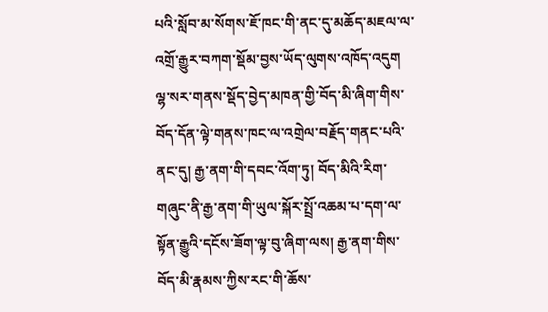པའི་སློབ་མ་སོགས་ཇོ་ཁང་གི་ནང་དུ་མཆོད་མཇལ་ལ་འགྲོ་རྒྱུར་བཀག་སྡོམ་བྱས་ཡོད་ལུགས་འཁོད་འདུག ལྷ་སར་གནས་སྡོད་བྱེད་མཁན་གྱི་བོད་མི་ཞིག་གིས་བོད་དོན་ལྟེ་གནས་ཁང་ལ་འགྲེལ་བརྗོད་གནང་པའི་ནང་དུ། རྒྱ་ནག་གི་དབང་འོག་ཏུ། བོད་མིའི་རིག་གཞུང་ནི་རྒྱ་ནག་གི་ཡུལ་སྐོར་སྤྲོ་འཆམ་པ་དག་ལ་སྟོན་རྒྱུའི་དངོས་ཟོག་ལྟ་བུ་ཞིག་ལས། རྒྱ་ནག་གིས་བོད་མི་རྣམས་ཀྱིས་རང་གི་ཆོས་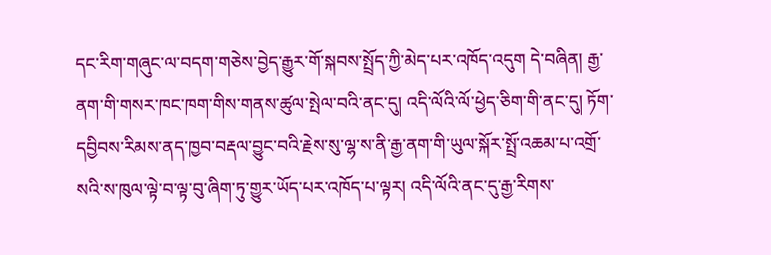དང་རིག་གཞུང་ལ་བདག་གཅེས་བྱེད་རྒྱུར་གོ་སྐབས་སྤྲོད་ཀྱི་མེད་པར་འཁོད་འདུག དེ་བཞིན། རྒྱ་ནག་གི་གསར་ཁང་ཁག་གིས་གནས་ཚུལ་སྤེལ་བའི་ནང་དུ། འདི་ལོའི་ལོ་ཕྱེད་ཅིག་གི་ནང་དུ། ཏོག་དབྱིབས་རིམས་ནད་ཁྱབ་བརྡལ་བྱུང་བའི་རྗེས་སུ་ལྷ་ས་ནི་རྒྱ་ནག་གི་ཡུལ་སྐོར་སྤྲོ་འཆམ་པ་འགྲོ་སའི་ས་ཁུལ་ལྟེ་བ་ལྟ་བུ་ཞིག་ཏུ་གྱུར་ཡོད་པར་འཁོད་པ་ལྟར། འདི་ལོའི་ནང་དུ་རྒྱ་རིགས་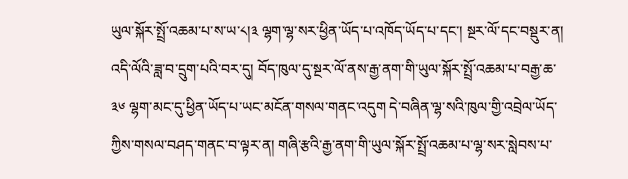ཡུལ་སྐོར་སྤྲོ་འཆམ་པ་ས་ཡ་༨།༣ ལྷག་ལྷ་སར་ཕྱིན་ཡོད་པ་འཁོད་ཡོད་པ་དང་། སྔར་ལོ་དང་བསྡུར་ན། འདི་ལོའི་ཟླ་བ་དྲུག་པའི་བར་དུ། བོད་ཁུལ་དུ་སྔར་ལོ་ནས་རྒྱ་ནག་གི་ཡུལ་སྐོར་སྤྲོ་འཆམ་པ་བརྒྱ་ཆ་ ༣༦ ལྷག་མང་དུ་ཕྱིན་ཡོད་པ་ཡང་མངོན་གསལ་གནང་འདུག དེ་བཞིན་ལྷ་སའི་ཁུལ་གྱི་འབྲེལ་ཡོད་ཀྱིས་གསལ་བཤད་གནང་བ་ལྟར་ན། གཞི་རྩའི་རྒྱ་ནག་གི་ཡུལ་སྐོར་སྤྲོ་འཆམ་པ་ལྷ་སར་སླེབས་པ་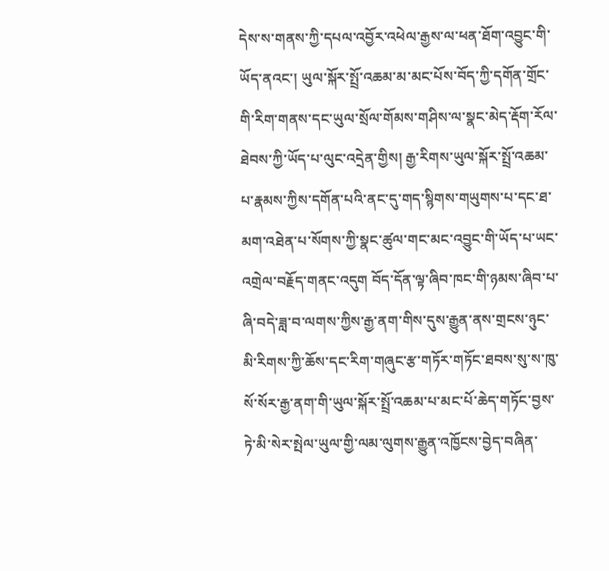དེས་ས་གནས་ཀྱི་དཔལ་འབྱོར་འཕེལ་རྒྱས་ལ་ཕན་ཐོག་འབྱུང་གི་ཡོད་ནའང་། ཡུལ་སྐོར་སྤྲོ་འཆམ་མ་མང་པོས་བོད་ཀྱི་དགོན་གྲོང་གི་རིག་གནས་དང་ཡུལ་སྲོལ་གོམས་གཤིས་ལ་སྣང་མེད་རྡོག་རོལ་ཐེབས་ཀྱི་ཡོད་པ་ལུང་འདྲེན་གྱིས། རྒྱ་རིགས་ཡུལ་སྐོར་སྤྲོ་འཆམ་པ་རྣམས་ཀྱིས་དགོན་པའི་ནང་དུ་གད་སྙིགས་གཡུགས་པ་དང་ཐ་མག་འཐེན་པ་སོགས་ཀྱི་སྣང་ཚུལ་གང་མང་འབྱུང་གི་ཡོད་པ་ཡང་འགྲེལ་བརྗོད་གནང་འདུག བོད་དོན་ལྟ་ཞིབ་ཁང་གི་ཉམས་ཞིབ་པ་ཞི་བདེ་ཟླ་བ་ལགས་ཀྱིས་རྒྱ་ནག་གིས་དུས་རྒྱུན་ནས་གྲངས་ཉུང་མི་རིགས་ཀྱི་ཆོས་དང་རིག་གཞུང་རྩ་གཏོར་གཏོང་ཐབས་སུ་ས་ཁུ་སོ་སོར་རྒྱ་ནག་གི་ཡུལ་སྐོར་སྤྲོ་འཆམ་པ་མང་པོ་ཆེད་གཏོང་བྱས་ཏེ་མི་སེར་སྤེལ་ཡུལ་གྱི་ལམ་ལུགས་རྒྱུན་འཁྱོངས་བྱེད་བཞིན་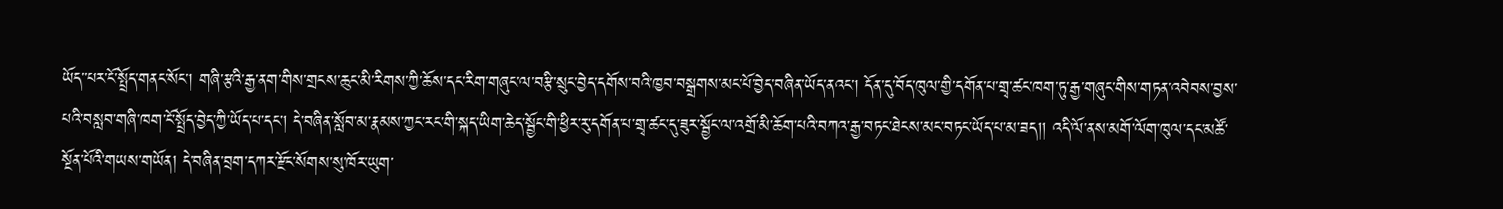ཡོད་་པར་ངོ་སྤྲོད་གནང་སོང་། གཞི་རྩའི་རྒྱ་ནག་གིས་གྲངས་ཆུང་མི་རིགས་ཀྱི་ཆོས་དང་རིག་གཞུང་ལ་བརྩི་སྲུང་བྱེད་དགོས་བའི་ཁྱབ་བསྒྲགས་མང་པོ་བྱེད་བཞིན་ཡོད་ནའང་། དོན་དུ་བོད་ཁུལ་གྱི་དགོན་པ་གྲྭ་ཚང་ཁག་ཏུ་རྒྱ་གཞུང་གིས་གཏན་འབེབས་བྱས་པའི་བསླབ་གཞི་ཁག་ངོ་སྤྲོད་བྱེད་ཀྱི་ཡོད་པ་དང་། དེ་བཞིན་སློབ་མ་རྣམས་ཀྱང་རང་གི་སྐད་ཡིག་ཆེད་སྦྱོང་གི་ཕྱིར་རུ་དགོན་པ་གྲྭ་ཚང་དུ་ཟུར་སྦྱོང་ལ་འགྲོ་མི་ཆོག་པའི་བཀའ་རྒྱ་བཏང་ཐེངས་མང་བཏང་ཡོད་པ་མ་ཟད།། འདི་ལོ་ནས་མགོ་ལོག་ཁུལ་དང་མཚོ་སྔོན་པོའི་གཡས་གཡོན། དེ་བཞིན་བྲག་དཀར་རྫོང་སོགས་སུ་ཁོར་ཡུག་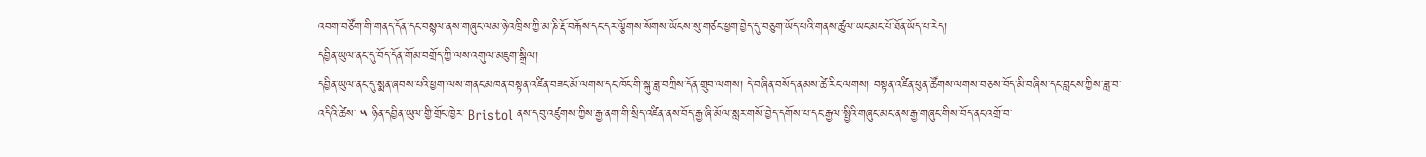འབག་བཙོག་གི་གནད་དོན་དང་བསྙལ་ནས་གཞུང་ལམ་ཉེ་འཁྲིས་ཀྱི་མ་ཎི་རྡོ་བརྐོས་དང་དར་ལྕོགས་སོགས་ཡོངས་སུ་གཙང་ཕྱག་བྱེད་དུ་བཅུག་ཡོད་པའི་གནས་ཚུལ་ཡང་མང་པོ་ཐོན་ཡོད་པ་རེད།
དབྱིན་ཡུལ་ནང་དུ་བོད་དོན་གོམ་བགྲོད་ཀྱི་ལས་འགུལ་མཇུག་སྒྲིལ།
དབྱིན་ཡུལ་ནང་དུ་སྨན་ཞབས་པའི་ཕྱག་ལས་གནང་མཁན་བསྟན་འཛིན་བཟང་མོ་ལགས་དང་ཁོང་གི་སྐུ་ཟླ་བཀྲིས་དོན་གྲུབ་ལགས། དེ་བཞིན་བསོད་ནམས་ཚེ་རིང་ལགས། བསྟན་འཛིན་ཕུན་ཚོགས་ལགས་བཅས་བོད་མི་བཞིས་དང་བླངས་ཀྱིས་ཟླ་བ་འདིའི་ཚེས་ ༥ ཉིན་དབྱིན་ཡུལ་གྱི་གྲོང་ཁྱེར་ Bristol ནས་དབུ་འཛུགས་ཀྱིས་རྒྱ་ནག་གི་སྲིད་འཛིན་ནས་བོད་རྒྱ་ཞི་མོལ་སླར་གསོ་བྱེད་དགོས་པ་དང་རྒྱལ་སྤྱིའི་གཞུང་མང་ནས་རྒྱ་གཞུང་གིས་བོད་ནང་འགྲོ་བ་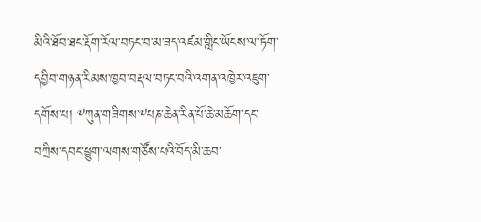མིའི་ཐོབ་ཐང་རྡོག་རོལ་བཏང་བ་མ་ཟད་འཛམ་གླིང་ཡོངས་ལ་ཏོག་དབྱིབ་གཉན་རིམས་ཁྱབ་བརྡལ་བཏང་བའི་འགན་འཁྱེར་འཇུག་དགོས་པ། ༸ཀུན་གཟིགས་༸པཎ་ཆེན་རིན་པོ་ཆེ་མཆོག་དང་བཀྲིས་དབང་ཕྱུག་ལགས་གཙོས་པའི་བོད་མི་ཆབ་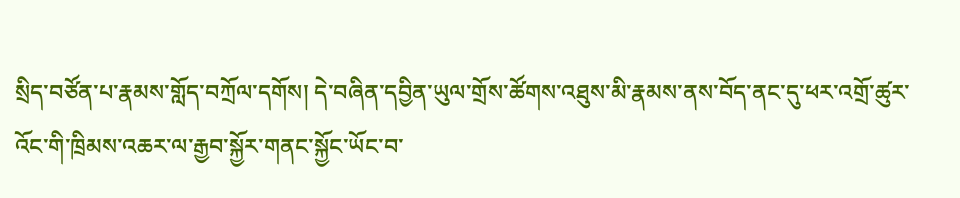སྲིད་བཙོན་པ་རྣམས་གློད་བཀྲོལ་དགོས། དེ་བཞིན་དབྱིན་ཡུལ་གྲོས་ཚོགས་འཐུས་མི་རྣམས་ནས་བོད་ནང་དུ་ཕར་འགྲོ་ཚུར་འོང་གི་ཁྲིམས་འཆར་ལ་རྒྱབ་སྐྱོར་གནང་སྐྱོང་ཡོང་བ་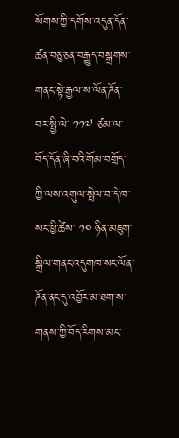སོགས་ཀྱི་དགོས་འདུན་དོན་ཚན་བཅུ་ཅན་བརྒྱུད་བསྒྲགས་གནང་སྟེ་རྒྱལ་ས་ལོན་ཌོན་བར་སྤྱི་ལེ་ ༡༡༧ ཙམ་ལ་བོད་དོན་ཞི་བའི་གོམ་བགྲོད་ཀྱི་ལས་འགུལ་སྤེལ་བ་དེ་ཁ་སང་ཕྱི་ཚེས་ ༡༠ ཉིན་མཇུག་སྒྲིལ་གནང་འདུགཁ་སང་ལོན་ཌོན་ནང་དུ་འབྱོར་མ་ཐག་ས་གནས་ཀྱི་བོད་རིགས་མང་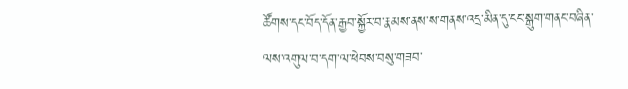ཚོགས་དང་བོད་དོན་རྒྱབ་སྐྱོར་བ་རྣམས་ནས་ས་གནས་འདྲ་མིན་དུ་ངང་སྒུག་གནང་བཞིན་ལས་འགུལ་བ་དག་ལ་ཕེབས་བསུ་གཟབ་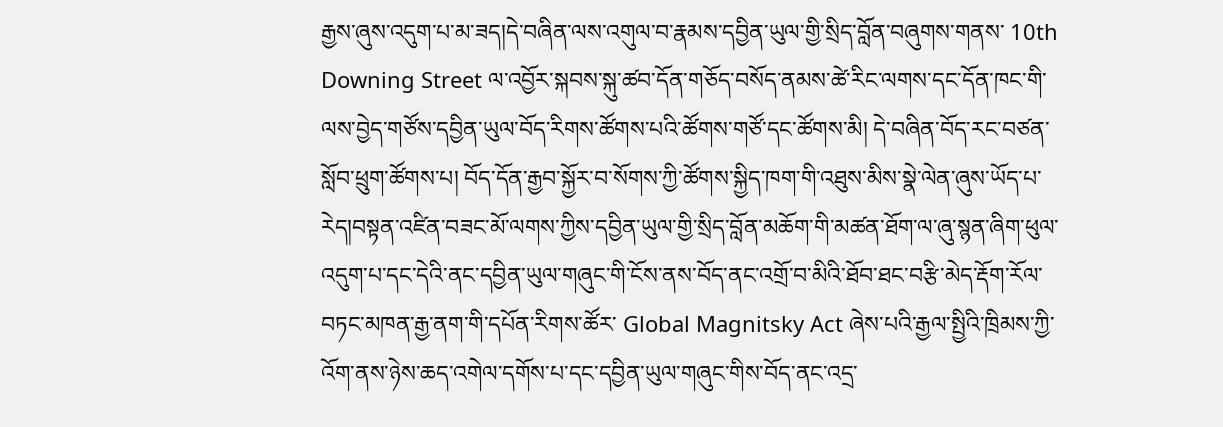རྒྱས་ཞུས་འདུག་པ་མ་ཟད།དེ་བཞིན་ལས་འགུལ་བ་རྣམས་དབྱིན་ཡུལ་གྱི་སྲིད་བློན་བཞུགས་གནས་ 10th Downing Street ལ་འབྱོར་སྐབས་སྐུ་ཚབ་དོན་གཅོད་བསོད་ནམས་ཚེ་རིང་ལགས་དང་དོན་ཁང་གི་ལས་བྱེད་གཙོས་དབྱིན་ཡུལ་བོད་རིགས་ཚོགས་པའི་ཚོགས་གཙོ་དང་ཚོགས་མི། དེ་བཞིན་བོད་རང་བཙན་སློབ་ཕྲུག་ཚོགས་པ། བོད་དོན་རྒྱབ་སྐྱོར་བ་སོགས་ཀྱི་ཚོགས་སྐྱིད་ཁག་གི་འཐུས་མིས་སྣེ་ལེན་ཞུས་ཡོད་པ་རེད།བསྟན་འཛིན་བཟང་མོ་ལགས་ཀྱིས་དབྱིན་ཡུལ་གྱི་སྲིད་བློན་མཆོག་གི་མཚན་ཐོག་ལ་ཞུ་སྙན་ཞིག་ཕུལ་འདུག་པ་དང་དེའི་ནང་དབྱིན་ཡུལ་གཞུང་གི་ངོས་ནས་བོད་ནང་འགྲོ་བ་མིའི་ཐོབ་ཐང་བརྩི་མེད་རྡོག་རོལ་བཏང་མཁན་རྒྱ་ནག་གི་དཔོན་རིགས་ཚོར་ Global Magnitsky Act ཞེས་པའི་རྒྱལ་སྤྱིའི་ཁྲིམས་ཀྱི་འོག་ནས་ཉེས་ཆད་འགེལ་དགོས་པ་དང་དབྱིན་ཡུལ་གཞུང་གིས་བོད་ནང་འདྲ་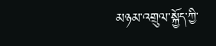མཉམ་འགྲུལ་སྐྱོད་ཀྱི་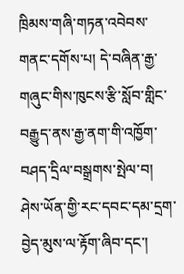ཁྲིམས་གཞི་གཏན་འབེབས་གནང་དགོས་པ། དེ་བཞིན་རྒྱ་གཞུང་གིས་ཁུངས་རྩི་སློབ་གླིང་བརྒྱུད་ནས་རྒྱ་ནག་གི་འཁྱོག་བཤད་དྲིལ་བསྒྲགས་སྤེལ་བ། ཤེས་ཡོན་གྱི་རང་དབང་དམ་དྲག་བྱེད་མུས་ལ་རྟོག་ཞིབ་དང་།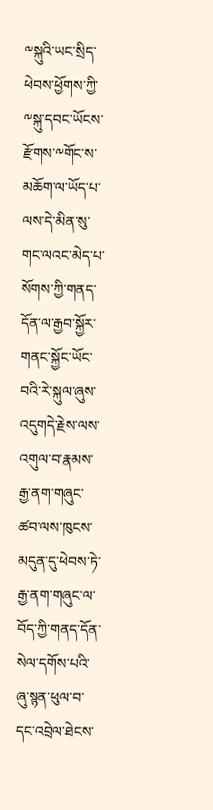༸སྐུའི་ཡང་སྲིད་ཕེབས་ཕྱོགས་ཀྱི་༸སྐུ་དབང་ཡོངས་རྫོགས་༸གོང་ས་མཆོག་ལ་ཡོད་པ་ལས་དེ་མིན་སུ་གང་ལའང་མེད་པ་སོགས་ཀྱི་གནད་དོན་ལ་རྒྱབ་སྐྱོར་གནང་སྐྱོང་ཡོང་བའི་རེ་སྐུལ་ཞུས་འདུགདེ་རྗེས་ལས་འགུལ་བ་རྣམས་རྒྱ་ནག་གཞུང་ཚབ་ལས་ཁུངས་མདུན་དུ་ཕེབས་ཏེ་རྒྱ་ནག་གཞུང་ལ་བོད་ཀྱི་གནད་དོན་སེལ་དགོས་པའི་ཞུ་སྙན་ཕུལ་བ་དང་འབྲེལ་ཐེངས་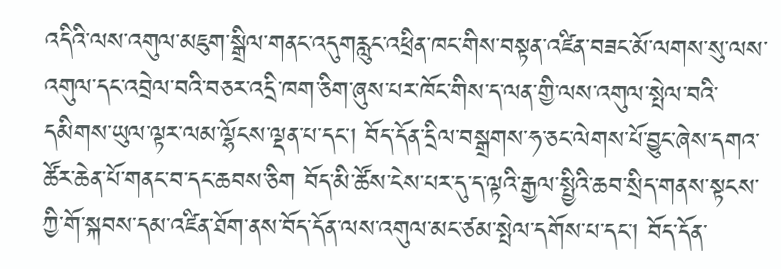འདིའི་ལས་འགུལ་མཇུག་སྒྲིལ་གནང་འདུགརླུང་འཕྲིན་ཁང་གིས་བསྟན་འཛིན་བཟང་མོ་ལགས་སུ་ལས་འགུལ་དང་འབྲེལ་བའི་བཅར་འདྲི་ཁག་ཅིག་ཞུས་པར་ཁོང་གིས་ད་ལན་གྱི་ལས་འགུལ་སྤེལ་བའི་དམིགས་ཡུལ་ལྟར་ལམ་ལྷོངས་ལྡན་པ་དང་། བོད་དོན་དྲིལ་བསྒྲགས་ཧ་ཅང་ལེགས་པོ་བྱུང་ཞེས་དགའ་ཚོར་ཆེན་པོ་གནང་བ་དང་ཆབས་ཅིག བོད་མི་ཚོས་ངེས་པར་དུ་ད་ལྟའི་རྒྱལ་སྤྱིའི་ཆབ་སྲིད་གནས་སྟངས་ཀྱི་གོ་སྐབས་དམ་འཛིན་ཐོག་ནས་བོད་དོན་ལས་འགུལ་མང་ཙམ་སྤེལ་དགོས་པ་དང་། བོད་དོན་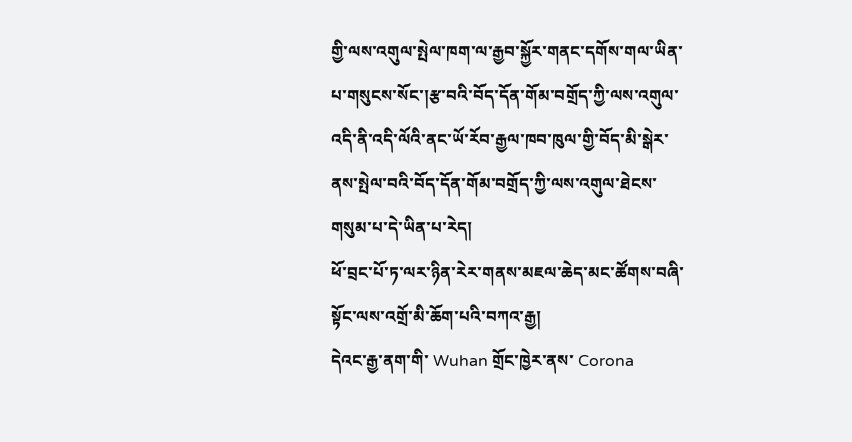གྱི་ལས་འགུལ་སྤེལ་ཁག་ལ་རྒྱབ་སྐྱོར་གནང་དགོས་གལ་ཡིན་པ་གསུངས་སོང་།རྩ་བའི་བོད་དོན་གོམ་བགྲོད་ཀྱི་ལས་འགུལ་འདི་ནི་འདི་ལོའི་ནང་ཡོ་རོབ་རྒྱལ་ཁབ་ཁུལ་གྱི་བོད་མི་སྒེར་ནས་སྤེལ་བའི་བོད་དོན་གོམ་བགྲོད་ཀྱི་ལས་འགུལ་ཐེངས་གསུམ་པ་དེ་ཡིན་པ་རེད།
ཕོ་བྲང་པོ་ཏ་ལར་ཉིན་རེར་གནས་མཇལ་ཆེད་མང་ཚོགས་བཞི་སྟོང་ལས་འགྲོ་མི་ཆོག་པའི་བཀའ་རྒྱ།
དེའང་རྒྱ་ནག་གི་ Wuhan གྲོང་ཁྱེར་ནས་ Corona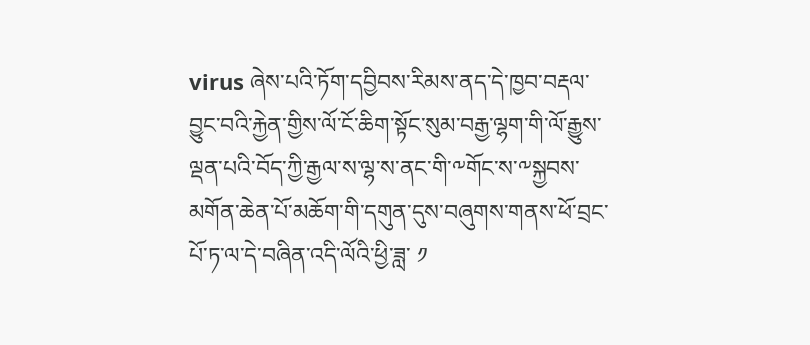virus ཞེས་པའི་ཏོག་དབྱིབས་རིམས་ནད་དེ་ཁྱབ་བརྡལ་བྱུང་བའི་རྐྱེན་གྱིས་ལོ་ངོ་ཆིག་སྟོང་སུམ་བརྒྱ་ལྷག་གི་ལོ་རྒྱུས་ལྡན་པའི་བོད་ཀྱི་རྒྱལ་ས་ལྷ་ས་ནང་གི་༸གོང་ས་༸སྐྱབས་མགོན་ཆེན་པོ་མཆོག་གི་དགུན་དུས་བཞུགས་གནས་ཕོ་བྲང་པོ་ཏ་ལ་དེ་བཞིན་འདི་ལོའི་ཕྱི་ཟླ་ ༡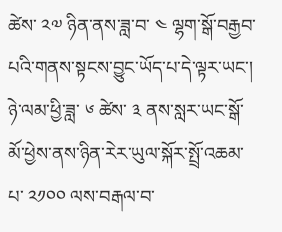ཚེས་ ༢༧ ཉིན་ནས་ཟླ་བ་ ༤ ལྷག་སྒོ་བརྒྱབ་པའི་གནས་སྟངས་བྱུང་ཡོད་པ་དེ་ལྟར་ཡང་། ཉེ་ལམ་ཕྱི་ཟླ་ ༦ ཚེས་ ༣ ནས་སླར་ཡང་སྒོ་མོ་ཕྱེས་ནས་ཉིན་རེར་ཡུལ་སྐོར་སྤྲོ་འཆམ་པ་ ༢༡༠༠ ལས་བརྒལ་བ་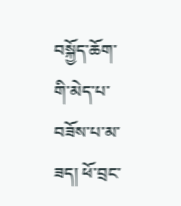བསྐྱོད་ཆོག་གི་མེད་པ་བཟོས་པ་མ་ཟད། ཕོ་བྲང་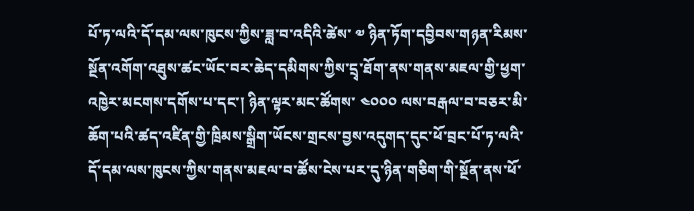པོ་ཏ་ལའི་དོ་དམ་ལས་ཁུངས་ཀྱིས་ཟླ་བ་འདིའི་ཚེས་ ༧ ཉིན་ཏོག་དབྱིབས་གཉན་རིམས་སྔོན་འགོག་འཐུས་ཚང་ཡོང་བར་ཆེད་དམིགས་ཀྱིས་དྲྭ་ཐོག་ནས་གནས་མཇལ་གྱི་ཕྱག་འཁྱེར་མངགས་དགོས་པ་དང་། ཉིན་ལྟར་མང་ཚོགས་ ༤༠༠༠ ལས་བརྒལ་བ་བཅར་མི་ཆོག་པའི་ཚད་འཛིན་གྱི་ཁྲིམས་སྒྲིག་ཡོངས་གྲངས་བྱས་འདུགད་དུང་ཕོ་བྲང་པོ་ཏ་ལའི་དོ་དམ་ལས་ཁུངས་ཀྱིས་གནས་མཇལ་བ་ཚོས་ངེས་པར་དུ་ཉིན་གཅིག་གི་སྔོན་ནས་ཕོ་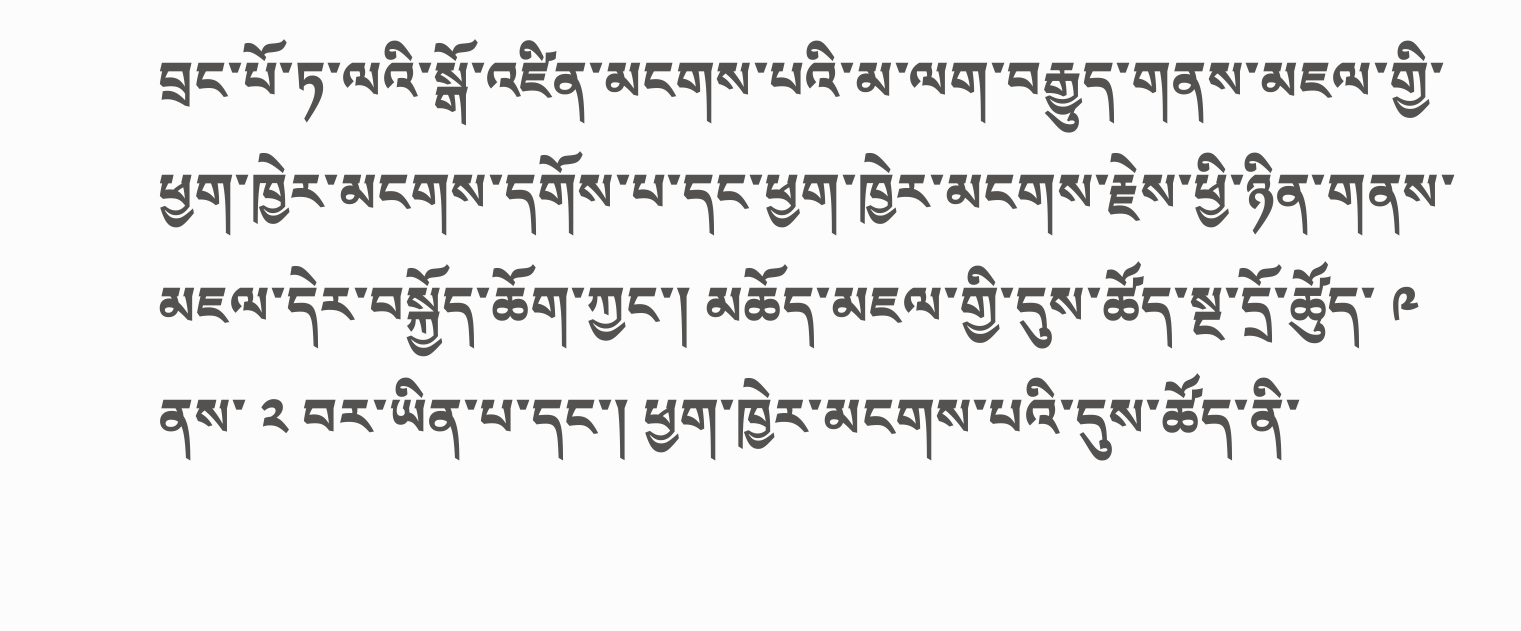བྲང་པོ་ཏ་ལའི་སྒོ་འཛིན་མངགས་པའི་མ་ལག་བརྒྱུད་གནས་མཇལ་གྱི་ཕྱག་ཁྱེར་མངགས་དགོས་པ་དང་ཕྱག་ཁྱེར་མངགས་རྗེས་ཕྱི་ཉིན་གནས་མཇལ་དེར་བསྐྱོད་ཆོག་ཀྱང་། མཆོད་མཇལ་གྱི་དུས་ཚོད་སྔ་དྲོ་ཚོུད་ ༩ ནས་ ༢ བར་ཡིན་པ་དང་། ཕྱག་ཁྱེར་མངགས་པའི་དུས་ཚོད་ནི་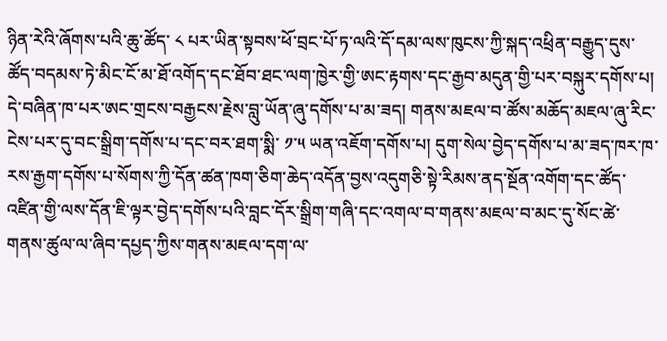ཉིན་རེའི་ཞོགས་པའི་ཆུ་ཚོད་ ༨ པར་ཡིན་སྟབས་ཕོ་བྲང་པོ་ཏ་ལའི་དོ་དམ་ལས་ཁུངས་ཀྱི་སྐད་འཕྲིན་བརྒྱུད་དུས་ཚོད་བདམས་ཏེ་མིང་ངོ་མ་ཐོ་འགོད་དང་ཐོབ་ཐང་ལག་ཁྱེར་གྱི་ཨང་རྟགས་དང་རྒྱབ་མདུན་གྱི་པར་བསྐུར་དགོས་པ། དེ་བཞིན་ཁ་པར་ཨང་གྲངས་བརྒྱངས་རྗེས་བླུ་ཡོན་ཞུ་དགོས་པ་མ་ཟད། གནས་མཇལ་བ་ཚོས་མཆོད་མཇལ་ཞུ་རིང་ངེས་པར་དུ་བང་སྒྲིག་དགོས་པ་དང་བར་ཐག་སྨི་ ༡་༥ ཡན་འཇོག་དགོས་པ། དུག་སེལ་བྱེད་དགོས་པ་མ་ཟད་ཁར་ཁ་རས་རྒྱག་དགོས་པ་སོགས་ཀྱི་དོན་ཚན་ཁག་ཅིག་ཆེད་འདོན་བྱས་འདུགཅི་སྟེ་རིམས་ནད་སྔོན་འགོག་དང་ཚོད་འཛིན་གྱི་ལས་དོན་ཇི་ལྟར་བྱེད་དགོས་པའི་བླང་དོར་སྒྲིག་གཞི་དང་འགལ་བ་གནས་མཇལ་བ་མང་དུ་སོང་ཚེ་གནས་ཚུལ་ལ་ཞིབ་དཔྱད་ཀྱིས་གནས་མཇལ་དག་ལ་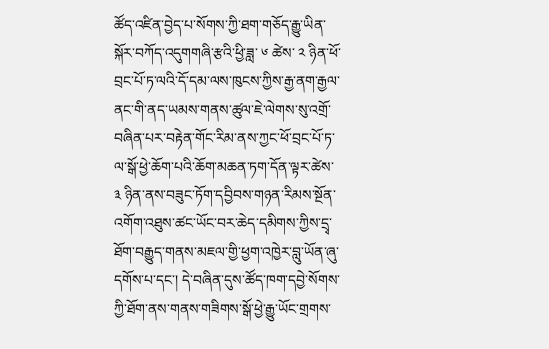ཚོད་འཛིན་བྱེད་པ་སོགས་ཀྱི་ཐག་གཅོད་རྒྱུ་ཡིན་སྐོར་བཀོད་འདུགགཞི་རྩའི་ཕྱི་ཟླ་ ༦ ཚེས་ ༢ ཉིན་ཕོ་བྲང་པོ་ཏ་ལའི་དོ་དམ་ལས་ཁུངས་ཀྱིས་རྒྱ་ནག་རྒྱལ་ནང་གི་ནད་ཡམས་གནས་ཚུལ་ཇེ་ལེགས་སུ་འགྲོ་བཞིན་པར་བརྟེན་གོང་རིམ་ནས་ཀྱང་ཕོ་བྲང་པོ་ཏ་ལ་སྒོ་ཕྱེ་ཆོག་པའི་ཆོག་མཆན་ཏག་དོན་ལྟར་ཚེས་ ༣ ཉིན་ནས་བཟུང་ཏོག་དབྱིབས་གཉན་རིམས་སྔོན་འགོག་འཐུས་ཚང་ཡོང་བར་ཆེད་དམིགས་ཀྱིས་དྲྭ་ཐོག་བརྒྱུད་གནས་མཇལ་གྱི་ཕྱག་འཁྱེར་བླུ་ཡོན་ཞུ་དགོས་པ་དང་། དེ་བཞིན་དུས་ཚོད་ཁག་དབྱེ་སོགས་ཀྱི་ཐོག་ནས་གནས་གཟིགས་སྒོ་ཕྱེ་རྒྱུ་ཡོང་གྲགས་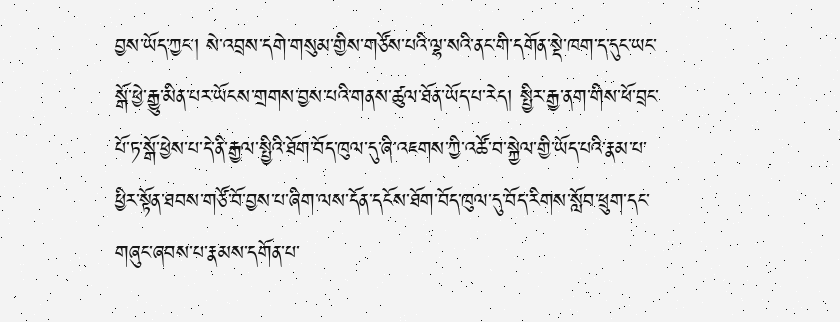བྱས་ཡོད་ཀྱང་། སེ་འབྲས་དགེ་གསུམ་གྱིས་གཙོས་པའི་ལྷ་སའི་ནང་གི་དགོན་སྡེ་ཁག་ད་དུང་ཡང་སྒོ་ཕྱེ་རྒྱུ་མིན་པར་ཡོངས་གྲགས་བྱས་པའི་གནས་ཚུལ་ཐོན་ཡོད་པ་རེད། སྤྱིར་རྒྱ་ནག་གིས་ཕོ་བྲང་པོ་ཏ་སྒོ་ཕྱེས་པ་དེ་ནི་རྒྱལ་སྤྱིའི་ཐོག་བོད་ཁུལ་དུ་ཞི་འཇགས་ཀྱི་འཚོ་བ་སྐྱེལ་གྱི་ཡོད་པའི་རྣམ་པ་ཕྱིར་སྟོན་ཐབས་གཙོ་བོ་བྱས་པ་ཞིག་ལས་དོན་དངོས་ཐོག་བོད་ཁུལ་དུ་བོད་རིགས་སློབ་ཕྲུག་དང་གཞུང་ཞབས་པ་རྣམས་དགོན་པ་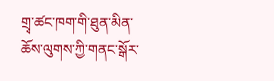གྲྭ་ཚང་ཁག་གི་ཐུན་མིན་ཆོས་ལུགས་ཀྱི་གནང་སྒོར་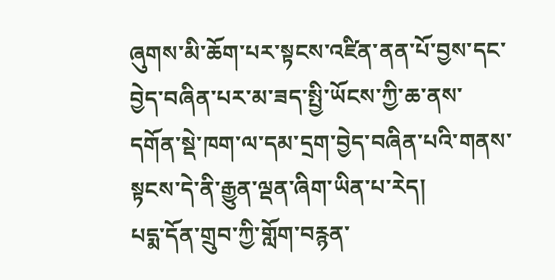ཞུགས་མི་ཆོག་པར་སྟངས་འཛིན་ནན་པོ་བྱས་དང་བྱེད་བཞིན་པར་མ་ཟད་སྤྱི་ཡོངས་ཀྱི་ཆ་ནས་དགོན་སྡེ་ཁག་ལ་དམ་དྲག་བྱེད་བཞིན་པའི་གནས་སྟངས་དེ་ནི་རྒྱུན་ལྡན་ཞིག་ཡིན་པ་རེད།
པདྨ་དོན་གྲུབ་ཀྱི་གློག་བརྙན་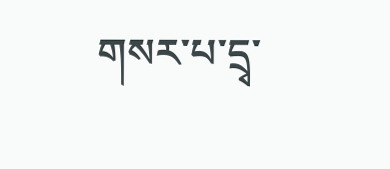གསར་པ་དྲྭ་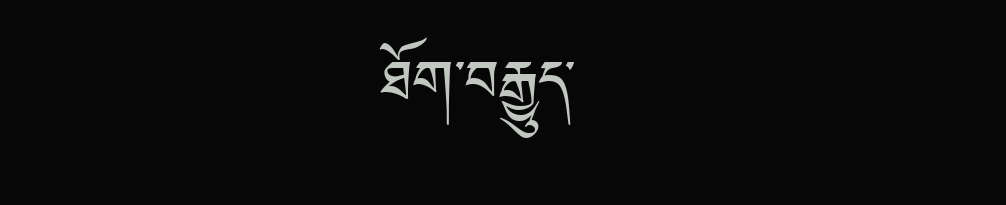ཐོག་བརྒྱུད་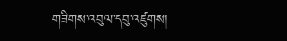གཟིགས་འབུལ་དབུ་འཛུགས།